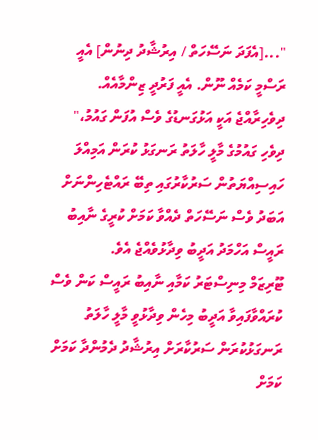"...[އެފަދަ ނަސޭހަތް / އިރުޝާދު ދިނުން] އެއީ ރަސްމީ ކަމެއް ނޫން. އެއީ ފަރުދީ ޒިންމާއެއް. ދިވެހިރާއްޖެ އަކީ އަޅުގަނޑުގެ ވެސް އުފަން ގައުމު،"
ދިވެހި ގައުމުގެ މާލީ ހާލަތު ރަނގަޅު ކުރަން އަމިއްލަ ހައިސިއްޔަތުން ސަރުކާރުގައި ތިބޭ ރައްޓެހިންނަށް އަބަދު ވެސް ނަސޭހަތް ދެއްވާ ކަމަށް ކުރީގެ ނާއިބު ރައީސް އަހްމަދު އަދީބު ވިދާޅުވެއްޖެ އެވެ.
ޓޫރިޒަމް މިނިސްޓަރު ކަމާއި ނާއިބު ރައީސް ކަން ވެސް ކުރައްވާފައިވާ އަދީބު މިހެން ވިދާޅުވީ މާލީ ހާލަތު ރަނގަޅުކުރަން ސަރުކާރަށް އިރުޝާދު ދެމުންދާ ކަމަށް ކަމަށް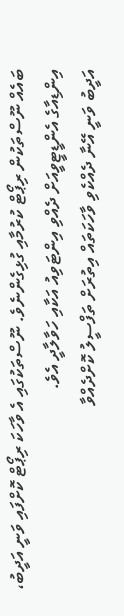ބައެއް ނޫސްތަކުން ރިޕޯޓް ކުރުމާއި ގުޅިގެންނެވެ. ނޫސްތަކުގައި އެ ވާހަކަ ރިޕޯޓް ކޮށްފައި ވަނީ އަދީބު، އިންޑިއާގެ އެންޑީޓީވީއަށް ދެއްވި އިންޓަވިއު އަކާއި ހަވާލާދީ އެވެ.
އަދީބު ވަނީ އޭނާ ދެއްކެވި ވާހަކަތައް އިތުރަށް ތަފްސީލު ކޮށްދެއްވާ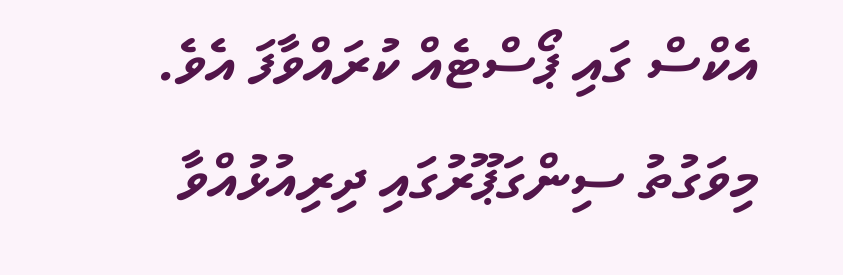އެކްސް ގައި ޕޯސްޓެއް ކުރައްވާފަ އެވެ.
މިވަގުތު ސިންގަޕޫރުގައި ދިރިއުޅުއްވާ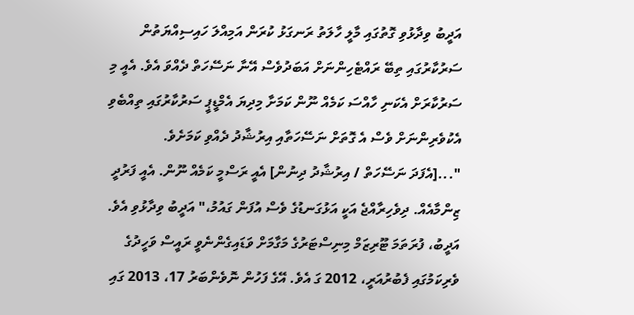އަދީބު ވިދާޅުވި ގޮތުގައި މާލީ ހާލަތު ރަނގަޅު ކުރަން އަމިއްލަ ހައިސިއްޔަތުން ސަރުކާރުގައި ތިބޭ ރައްޓެހިންނަށް އަބަދުވެސް އޭނާ ނަސޭހަތް ދެއްވަ އެވެ. އެއީ މި ސަރުކާރަށް އެކަނި ހާއްސަ ކަމެއް ނޫން ކަމަށާ މިދިޔަ އެމްޑީޕީ ސަރުކާރުގައި ތިއްބެވި އެކުވެރިންނަށް ވެސް އެ ގޮތަށް ނަސޭހަތާއި އިރުޝާދު ދެއްވި ކަމަށެވެ.
"...[އެފަދަ ނަސޭހަތް / އިރުޝާދު ދިނުން] އެއީ ރަސްމީ ކަމެއް ނޫން. އެއީ ފަރުދީ ޒިންމާއެއް. ދިވެހިރާއްޖެ އަކީ އަޅުގަނޑުގެ ވެސް އުފަން ގައުމު،" އަދީބު ވިދާޅުވި އެވެ.
އަދީބު، ފުރަތަމަ ޓޫރިޒަމް މިނިސްޓަރުގެ މަގާމަށް ވަޑައިގެންނެވީ ރައީސް ވަހީދުގެ ވެރިކަމުގައި ފެބުރުއަރީ، 2012 ގަ އެވެ. އޭގެ ފަހުން ނޮވެންބަރު 17، 2013 ގައި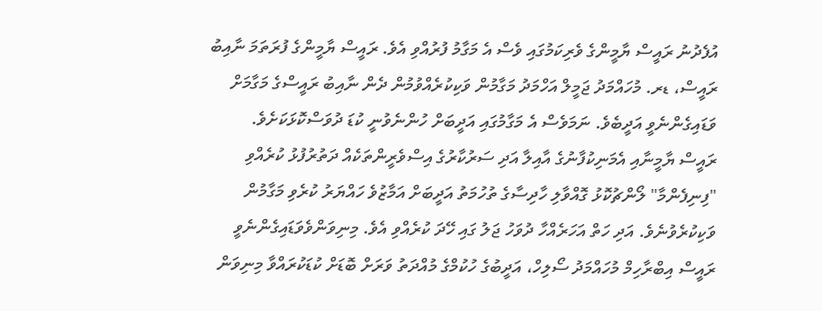އުފެދުނު ރައީސް ޔާމީންގެ ވެރިކަމުގައި ވެސް އެ މަގާމު ފުރުއްވި އެވެ. ރައީސް ޔާމީންގެ ފުރަތަމަ ނާއިބު ރައީސް، ޑރ. މުހައްމަދު ޖަމީލް އަހްމަދު މަގާމުން ވަކިކުރެއްވުމުން ދެން ނާއިބު ރައީސްގެ މަގާމަށް ވަޑައިގެންނެވީ އަދީބެވެ. ނަމަވެސް އެ މަގާމުގައި އަދީބަށް ހުންނެވުނީ ކުޑަ ދުވަސްކޮޅަކަށެވެ.
ރައީސް ޔާމީނާއި އެމަނިކުފާނުގެ އާއިލާ އަދި ސަރުކާރުގެ އިސްވެރީންތަކެއް ދަތުރުފުޅު ކުރެއްވި "ފިނިފެންމާ" ލޯންޗުކޮޅު ގޮއްވާލި ހާދިސާގެ ތުހުމަތު އަދީބަށް އަމާޒުވެ ހައްޔަރު ކުރެވި މަގާމުން ވަކިކުރެވުނެވެ. އަދި ހަތް އަހަރެއްހާ ދުވަހު ޖަލު ގައި ހޭދަ ކުރެއްވި އެވެ. މިނިވަންވެވަޑައިގެންނެވީ ރައީސް އިބްރާހިމް މުހައްމަދު ސޯލިހް، އަދީބުގެ ހުކުމްގެ މުއްދަތު ވަރަށް ބޮޑަށް ކުޑަކުރައްވާ މިނިވަން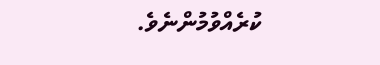ކުރެއްވުމުންނެވެ.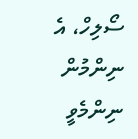ސޯލިހް، އެ ނިންމުން ނިންމެވީ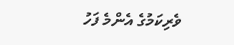ވެރިކަމުގެ އެންމެ ފަހު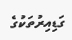ގަޑިއިރުތަކުގެ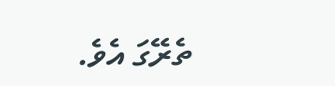ތެރޭގަ އެވެ.